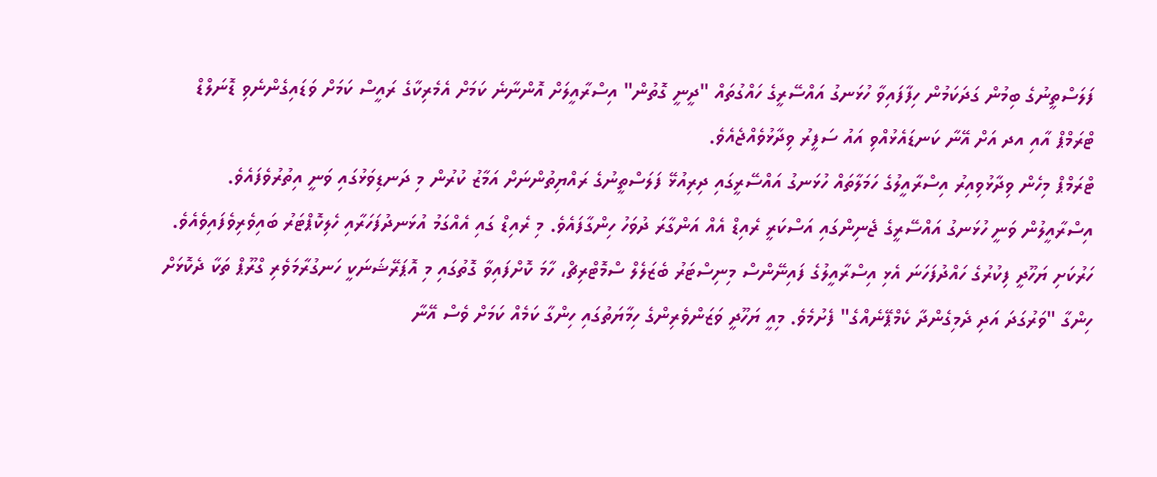ފަލަސްތީނުގެ ބިމުން ގަދަކަމުން ހިފާފައިވާ ހުޅަނގު އައްސޭރީގެ ހައްގުތައް "ދީނީ ގޮތުން" އިސްރާއީލަށް އޮންނާނެ ކަމަށް އެމެރިކާގެ ރައީސް ކަމަށް ވަޑައިގެންނެވި ޑޮނަލްޑް ޓްރަމްޕް އާއި އދ އަށް އޭނާ ކަނޑައެޅުއްވި އައު ސަފީރު ވިދާޅުވެއްޖެއެވެ.
ޓްރަމްޕް މިހެން ވިދާޅުވިއިރު އިސްރާއީލުގެ ހަމަލާތައް ހުޅަނގު އައްސޭރީގައި ދިރިއުޅޭ ފަލަސްތީނުގެ ރައްޔިތުންނަށް އަމާޒު ކުރުން މި ދަނޑިވަޅުގައި ވަނީ އިތުރުވެފައެވެ.
އިސްރާއީލުން ވަނީ ހުޅަނގު އައްސޭރީގެ ޖެނިންގައި އަސްކަރީ ރެއިޑް އެއް އަންގާރަ ދުވަހު ހިންގާފައެވެ. މި ރެއިޑް ގައި އެއްގަމު އުޅަނދުފަހަރާއި ހެލިކޮޕްޓަރު ބައިވެރިވެފައިވެއެވެ.
ހަރުކަށި ޔަހޫދީ ފިކުރުގެ ހައްދުފަހަނަ އެޅި އިސްރާއީލުގެ ފައިނޭންސް މިނިސްޓަރު ބެޒަލެލް ސްމޮޓްރިޗް، ހާމަ ކޮށްފައިވާ ގޮތުގައި މި އޮޕަރޭޝަނަކީ ހަނގުރާމަވެރި ގްރޫޕް ތަކާ ދެކޮޅަށް ހިންގާ "ވަރުގަދަ އަދި ދެމިގެންދާ ކެމްޕޭނެއްގެ" ފެށުމެވެ. މިއީ ޔަހޫދީ ވަޒަންވެރިންގެ ހިމާޔަތުގައި ހިންގާ ކަމެއް ކަމަށް ވެސް އޭނާ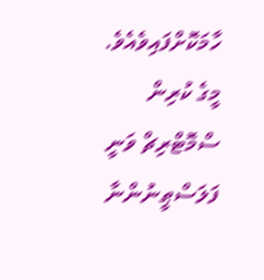ހާމަކޮށްފައިވެއެވެ.
މީގެ ކުރިން ސްމޮޓްރިޗް ވަނީ ފަލަސްޠީނުންނާ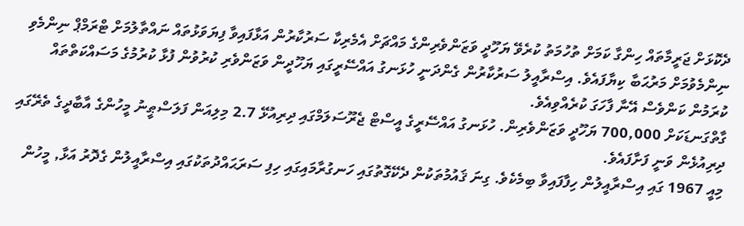ދެކޮޅަށް ޖަރީމާތައް ހިންގާ ކަމަށް ތުހުމަތު ކުރެވޭ ޔަހޫދީ ވަޒަންވެރިންގެ މައްޗަށް އެމެރިކާ ސަރުކާރުން އަޅާފައިވާ ފިޔަވަޅުތައް ނައްތާލުމަށް ޓްރަމްޕް ނިންމެވި ނިންމެވުމަށް މަރުޙަބާ ކިޔާފައެވެ. އިސްރާއީލު ސަރުކާރުން ގެންދަނީ ހުޅަނގު އައްސޭރީގައި ޔަހޫދީން ވަޒަންވެރި ކުރުވުން ފުޅާ ކުރުމުގެ މަސައްކަތްތައް ކުރަމުން ކަންވެސް އޭނާ ފާހަގަ ކުރެއްވިއެވެ.
ގާތްގަނޑަކަށް 700,000 ޔަހޫދީ ވަޒަންވެރިން. ހުޅަނގު އައްސޭރީގެ އީސްޓް ޖެރޫސަލަމްގައި ދިރިއުޅޭ 2.7 މިލިއަން ފަލަސްޠީނު މީހުންގެ އާބާދީގެ ތެރޭގައި ދިރިއުޅެން ވަނީ ފަށާފައެވެ.
މިއީ 1967 ގައި އިސްރާއީލުން ހިފާފައިވާ ބިމެކެވެ. ގިނަ ޤައުމުތަކުން ދެކޭގޮތުގައި ހަނގުރާމައިގައި ހިފި ސަރަޙައްދުތަކުގައި އިސްރާއީލުން ގެދޮރު އަޅާ, މީހުން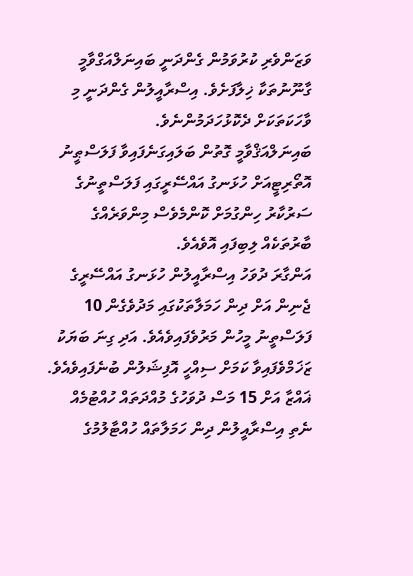ވަޒަންވެރި ކުރުވަމުން ގެންދަނީ ބައިނަލްއަގްވާމީ ގާނޫނުތަކާ ޚިލާފަށެވެ. އިސްރާއީލުން ގެންދަނީ މި ވާހަކަތަކަށް ދެކޮޅުހަދަމުންނެވެ.
ބައިނަލްއަޤްވާމީ ގޮތުން ބަލައިގަނެފައިވާ ފަލަސްޠީނު އޮތޯރިޓީއަށް ހުޅަނގު އައްސޭރީގައި ފަލަސްތީނުގެ ސަރުކާރު ހިންގުމަށް ކޮންމެވެސް މިންވަރެއްގެ ބާރުތަކެއް ލިބިފައި އޮވެއެވެ.
އަންގާރަ ދުވަހު އިސްރާއީލުން ހުޅަނގު އައްސޭރީގެ ޖެނިން އަށް ދިން ހަމަލާތަކުގައި މަދުވެގެން 10 ފަލަސްތީނު މީހުން މަރުވެފައިވެއެވެ. އަދި ގިނަ ބަޔަކު ޒަޚަމްވެފައިވާ ކަމަށް ސިއްހީ އޮފިޝަލުން ބުނެފައިވެއެވެ.
ޣައްޒާ އަށް 15 މަސް ދުވަހުގެ މުއްދަތައް ހުއްޓުމެއް ނެތި އިސްރާއީލުން ދިން ހަމަލާތައް ހުއްޓާލުމުގެ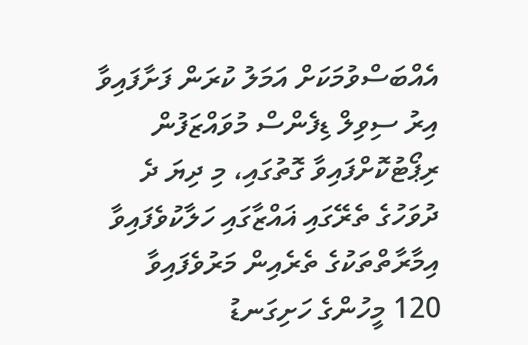އެއްބަސްވުމަކަށް އަމަލު ކުރަން ފަށާފައިވާ އިރު ސިވިލް ޑިފެންސް މުވައްޒަފުން ރިޕޯޓުކޮށްފައިވާ ގޮތުގައި، މި ދިޔަ ދެ ދުވަހުގެ ތެރޭގައި ޣައްޒާގައި ހަލާކުވެފައިވާ އިމާރާތްތަކުގެ ތެރެއިން މަރުވެފައިވާ 120 މީހުންގެ ހަށިގަނޑު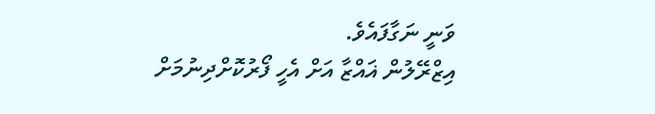ވަނީ ނަގާފައެވެ.
އިޒްރޭލުން ޣައްޒާ އަށް އެހީ ފޯރުކޮށްދިނުމަށް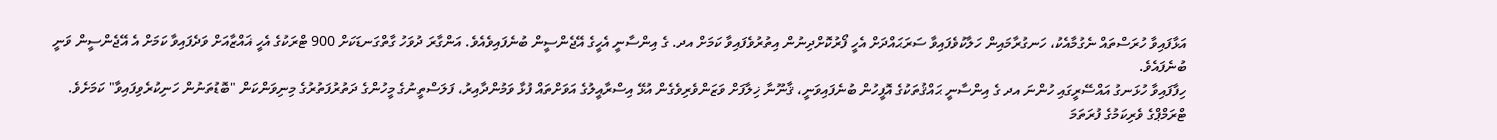އަޅާފައިވާ ހުރަސްތައް ނެގުމާއެކު، ހަނގުރާމައިން ހަލާކުވެފައިވާ ސަރަޙައްދަށް އެހީ ފޯރުކޮށްދިނުން އިތުރުވެފައިވާ ކަމަށް އދ. ގެ އިންސާނީ އެހީގެ އޭޖެންސީން ބުނެފައިވެއެވެ. އަންގާރަ ދުވަހު ގާތްގަނޑަކަށް 900 ޓްރަކުގެ އެހީ ޣައްޒާއަށް ވަދެފައިވާ ކަމަށް އެ އޭޖެންސީން ވަނީ ބުނެފައެވެ.
ހިފާފައިވާ ހުޅަނގު އައްސޭރީގައި ހުންނަ އދ ގެ އިންސާނީ ޙައްޤުތަކުގެ އޮފީހުން ބުނެފައިވަނީ، ޤާނޫނާ ޚިލާފަށް ވަޒަންވެރިވެގެން އުޅޭ އިސްރާއީލުގެ އަވަށްތައް ފުޅާ ވަމުންދާއިރު، ފަލަސްތީނުގެ މީހުންގެ ދަތުރުފަތުރުގެ މިނިވަންކަން "ބޮޑުތަނުން ހަނިކުރެވިފައިވާ" ކަމަށެވެ.
ޓްރަމްޕްގެ ވެރިކަމުގެ ފުރަތަމަ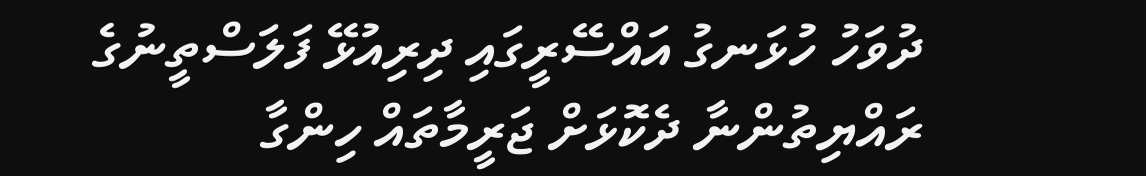ދުވަހު ހުޅަނގު އައްސޭރީގައި ދިރިއުޅޭ ފަލަސްތީނުގެ ރައްޔިތުންނާ ދެކޮޅަށް ޖަރީމާތައް ހިންގާ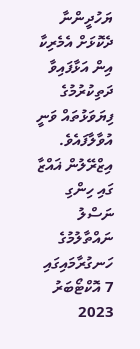ޔަހުދީންނާ ދެކޮޅަށް އެމެރިކާ އިން އަޅާފައިވާ ދަތިކުރުމުގެ ފިޔަވަޅުތައް ވަނީ އުވާލާފައެވެ.
އިޒްރޭލުން ޣައްޒާ ގައި ހިންގި ނަސްލު ނައްތާލުމުގެ ހަނގުރާމައިގައި 7 އޮކްޓޯބަރު 2023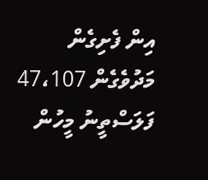އިން ފެށިގެން މަދުވެގެން 47،107 ފަލަސްތީނު މީހުން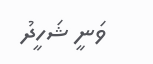ވަނީ ޝަހީދު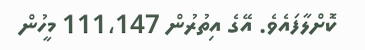ކޮށްލާފައެވެ. އޭގެ އިތުރުން 111،147 މީހުން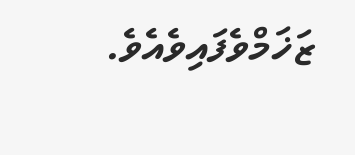ޒަޚަމްވެފައިވެއެވެ.